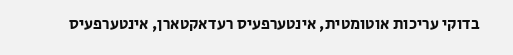בדוקי עריכות אוטומטית, אינטערפעיס רעדאקטארן, אינטערפעיס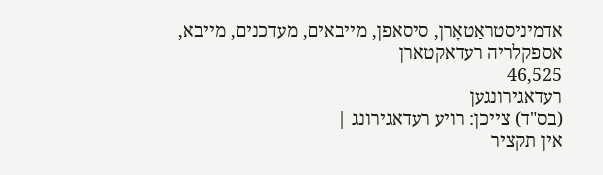אדמיניסטראַטאָרן, סיסאפן, מייבאים, מעדכנים, מייבא, אספקלריה רעדאקטארן
46,525
רעדאגירונגען
(בס"ד) צייכן: רויע רעדאגירונג |
אין תקציר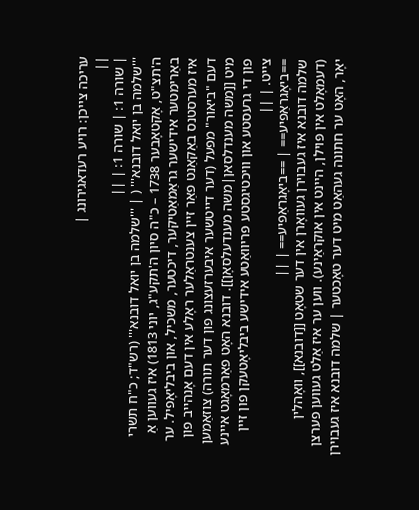עריכה צייכן: רויע רעדאגירונג |
||
| שורה 1: | שורה 1: | ||
'''שלמה בן יואל דובנא''' ( | '''שלמה בן יואל דובנא''' (רש"ד; כ"ח תשרי ה'תצ"ט, אָקטאָבער 1738 – כ"ה סיון ה'תקע"ג, יוני 1813) איז געווען אַ באַרימטער אידישער גראַמאַטיקער, דיכטער, משכיל, און ביבליאָפיל. ער איז מערסטנס באַקאַנט פאַר זיין צענטראַלער ראָלע אין דעם אָנהייב פון דעם "ביאור" מפעל (דער דייטשער איבערזעצונג פון דער תורה) צוזאַמען מיט [[משה מענדלסאן|משה מענדעלסאָן]]. דובנא האָט פאַרמאָגט איינע פון די גרעסטע און וויכטיגסטע פּריוואַטע אידישע ביבליאָטעקן פון זיין צייט. | ||
==ביאָגראַפיע== | ==ביאָגראַפיע== | ||
שלמה דובנא איז געבוירן געוואָרן אין דער שטאָט [[דובנא]], וואָהלין (דעמאָלט אין פּוילן, היינט אין אוקראַינע). ווען ער איז אַלט געווען פערצן יאָר, האָט ער חתונה געהאַט מיט דער טאָכטער | שלמה דובנא איז געבוירן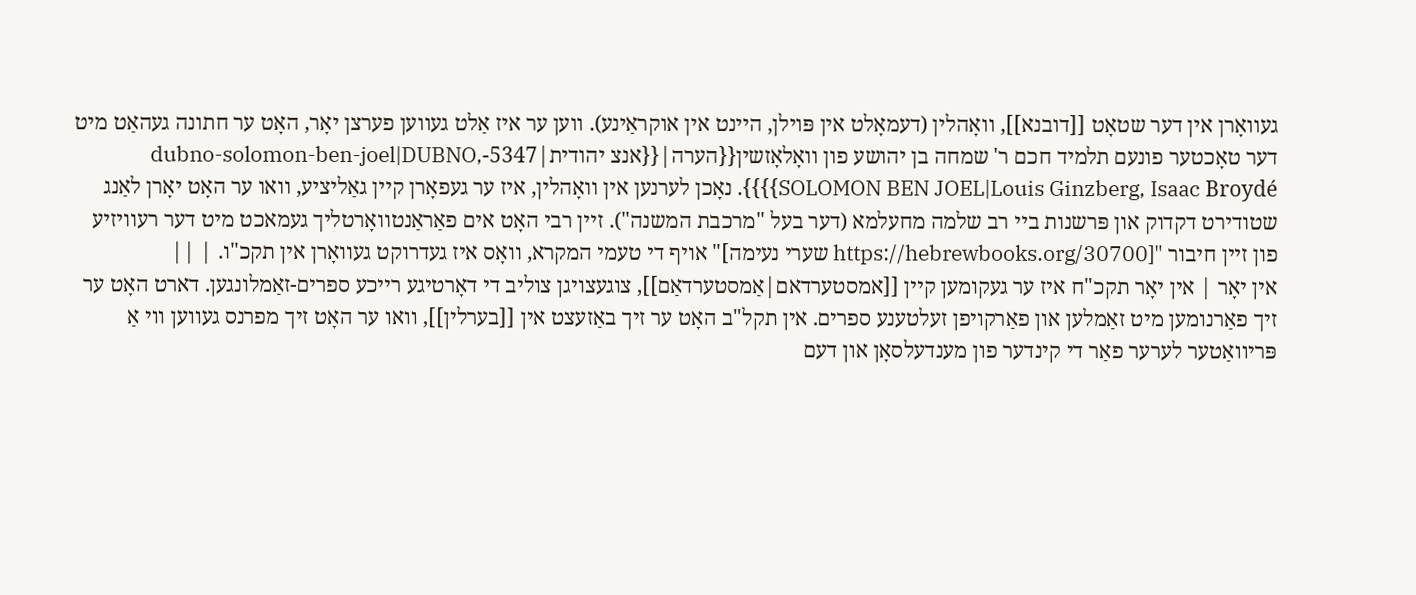געוואָרן אין דער שטאָט [[דובנא]], וואָהלין (דעמאָלט אין פּוילן, היינט אין אוקראַינע). ווען ער איז אַלט געווען פערצן יאָר, האָט ער חתונה געהאַט מיט דער טאָכטער פונעם תלמיד חכם ר' שמחה בן יהושע פון וואָלאָזשין{{הערה|{{אנצ יהודית|5347-dubno-solomon-ben-joel|DUBNO, SOLOMON BEN JOEL|Louis Ginzberg, Isaac Broydé}}}}. נאָכן לערנען אין וואָהלין, איז ער געפאָרן קיין גאַליציע, וואו ער האָט יאָרן לאַנג שטודירט דקדוק און פּרשנות ביי רב שלמה מחעלמא (דער בעל "מרכבת המשנה"). זיין רבי האָט אים פאַראַנטוואָרטליך געמאכט מיט דער רעוויזיע פון זיין חיבור "[https://hebrewbooks.org/30700 שערי נעימה]" אויף די טעמי המקרא, וואָס איז געדרוקט געוואָרן אין תקכ"ו. | ||
אין יאָר | אין יאָר תקכ"ח איז ער געקומען קיין [[אמסטערדאם|אַמסטערדאַם]], צוגעצויגן צוליב די דאָרטיגע רייכע ספרים-זאַמלונגען. דארט האָט ער זיך פאַרנומען מיט זאַמלען און פאַרקויפן זעלטענע ספרים. אין תקל"ב האָט ער זיך באַזעצט אין [[בערלין]], וואו ער האָט זיך מפרנס געווען ווי אַ פּריוואַטער לערער פאַר די קינדער פון מענדעלסאָן און דעם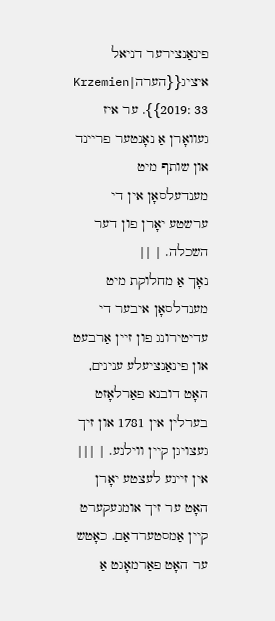פינאַנצירער דניאל איציג{{הערה|Krzemien 2019: 33}}. ער איז געוואָרן אַ נאָנטער פריינד און שותף מיט מענדעלסאָן אין די ערשטע יאָרן פון דער השכלה. | ||
נאָך אַ מחלוקת מיט מענדלסאָן איבער די עדיטירונג פון זיין אַרבעט און פינאַנציעלע ענינים, האָט דובנא פאַרלאָזט בערלין אין 1781 און זיך געצויגן קיין ווילנע. | |||
אין זיינע לעצטע יאָרן האָט ער זיך אומגעקערט קיין אַמסטערדאַם. כאָטש ער האָט פאַרמאָגט אַ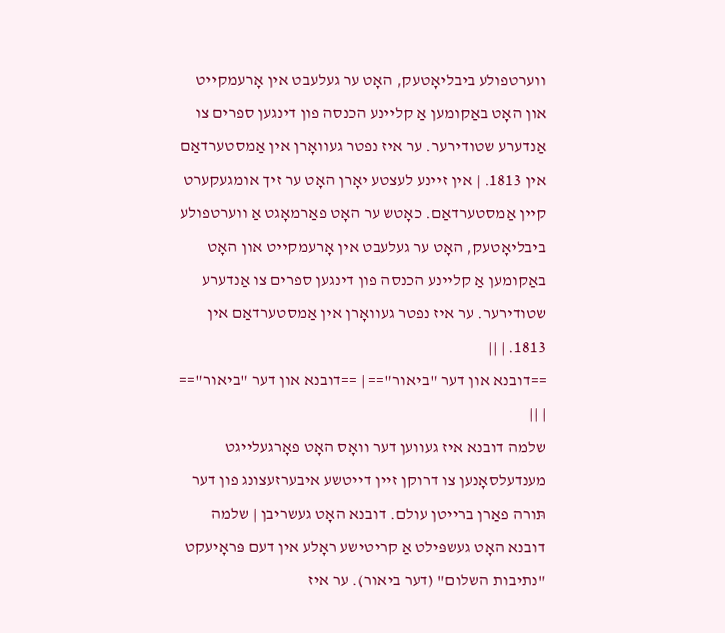ווערטפולע ביבליאָטעק, האָט ער געלעבט אין אָרעמקייט און האָט באַקומען אַ קליינע הכנסה פון דינגען ספרים צו אַנדערע שטודירער. ער איז נפטר געוואָרן אין אַמסטערדאַם אין 1813. | אין זיינע לעצטע יאָרן האָט ער זיך אומגעקערט קיין אַמסטערדאַם. כאָטש ער האָט פאַרמאָגט אַ ווערטפולע ביבליאָטעק, האָט ער געלעבט אין אָרעמקייט און האָט באַקומען אַ קליינע הכנסה פון דינגען ספרים צו אַנדערע שטודירער. ער איז נפטר געוואָרן אין אַמסטערדאַם אין 1813. | ||
==דובנא און דער "ביאור"== | ==דובנא און דער "ביאור"== | ||
שלמה דובנא איז געווען דער וואָס האָט פאָרגעלייגט מענדעלסאָנען צו דרוקן זיין דייטשע איבערזעצונג פון דער תּורה פאַרן ברייטן עולם. דובנא האָט געשריבן | שלמה דובנא האָט געשפּילט אַ קריטישע ראָלע אין דעם פּראָיעקט "נתיבות השלום" (דער ביאור). ער איז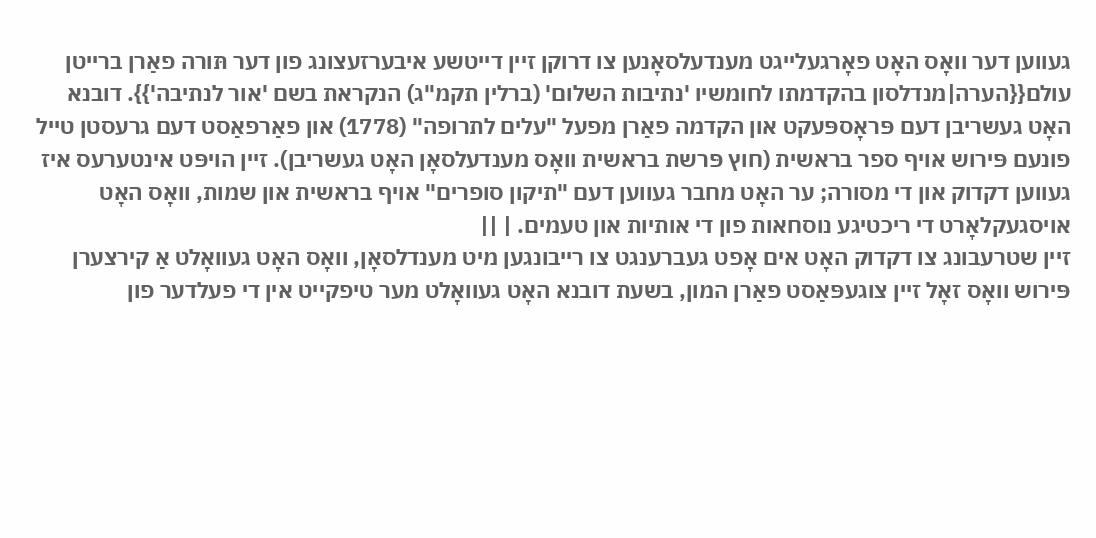געווען דער וואָס האָט פאָרגעלייגט מענדעלסאָנען צו דרוקן זיין דייטשע איבערזעצונג פון דער תּורה פאַרן ברייטן עולם{{הערה|מנדלסון בהקדמתו לחומשיו 'נתיבות השלום' (ברלין תקמ"ג) הנקראת בשם 'אור לנתיבה'}}. דובנא האָט געשריבן דעם פּראָספּעקט און הקדמה פאַרן מפעל "עלים לתרופה" (1778) און פאַרפאַסט דעם גרעסטן טייל פונעם פּירוש אויף ספר בראשית (חוץ פּרשת בראשית וואָס מענדעלסאָן האָט געשריבן). זיין הויפּט אינטערעס איז געווען דקדוק און די מסורה; ער האָט מחבר געווען דעם "תיקון סופרים" אויף בראשית און שמות, וואָס האָט אויסגעקלאָרט די ריכטיגע נוסחאות פון די אותיות און טעמים. | ||
זיין שטרעבונג צו דקדוק האָט אים אָפט געברענגט צו רייבונגען מיט מענדלסאָן, וואָס האָט געוואָלט אַ קירצערן פּירוש וואָס זאָל זיין צוגעפּאַסט פאַרן המון, בשעת דובנא האָט געוואָלט מער טיפקייט אין די פעלדער פון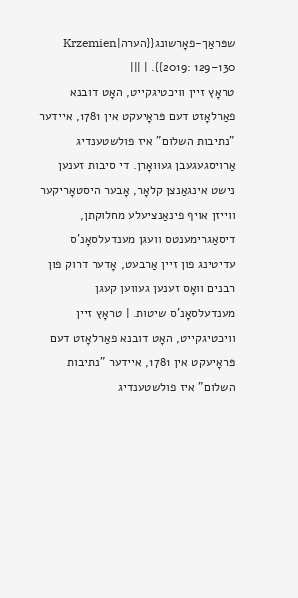שפּראַך-פאָרשונג{{הערה|Krzemien 2019: 129–130}}. | |||
טראָץ זיין וויכטיגקייט, האָט דובנא פאַרלאָזט דעם פּראָיעקט אין 1781, איידער "נתיבות השלום" איז פולשטענדיג אַרויסגעגעבן געוואָרן. די סיבות זענען נישט אינגאַנצן קלאָר, אָבער היסטאָריקער ווייזן אויף פינאַנציעלע מחלוקתן, דיסאַגרימענטס וועגן מענדעלסאָנ'ס עדיטינג פון זיין אַרבעט, אָדער דרוק פון רבנים וואָס זענען געווען קעגן מענדעלסאָנ'ס שיטות. | טראָץ זיין וויכטיגקייט, האָט דובנא פאַרלאָזט דעם פּראָיעקט אין 1781, איידער "נתיבות השלום" איז פולשטענדיג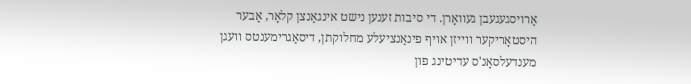אַרויסגעגעבן געוואָרן. די סיבות זענען נישט אינגאַנצן קלאָר, אָבער היסטאָריקער ווייזן אויף פינאַנציעלע מחלוקתן, דיסאַגרימענטס וועגן מענדעלסאָנ'ס עדיטינג פון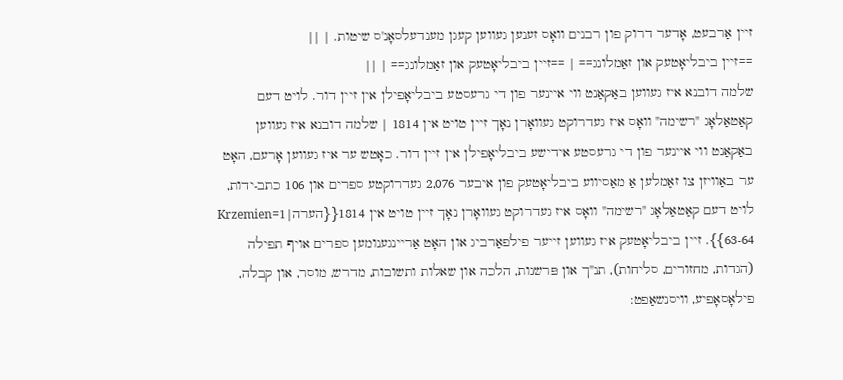זיין אַרבעט, אָדער דרוק פון רבנים וואָס זענען געווען קעגן מענדעלסאָנ'ס שיטות. | ||
==זיין ביבליאָטעק און זאַמלונג== | ==זיין ביבליאָטעק און זאַמלונג== | ||
שלמה דובנא איז געווען באַקאַנט ווי איינער פון די גרעסטע ביבליאָפילן אין זיין דור. לויט דעם קאַטאַלאָג "רשימה" וואָס איז געדרוקט געוואָרן נאָך זיין טויט אין 1814 | שלמה דובנא איז געווען באַקאַנט ווי איינער פון די גרעסטע אידישע ביבליאָפילן אין זיין דור. כאָטש ער איז געווען אָרעם, האָט ער באַוויזן צו זאַמלען אַ מאַסיווע ביבליאָטעק פון איבער 2,076 געדרוקטע ספרים און 106 כתב-ידות, לויט דעם קאַטאַלאָג "רשימה" וואָס איז געדרוקט געוואָרן נאָך זיין טויט אין 1814{{הערה|1=Krzemien 63-64}}. זיין ביבליאָטעק איז געווען זייער פילפאַרביג און האָט אַריינגענומען ספרים אויף תפילה (הגדות, מחזורים, סליחות), תנ"ך און פּרשנות, הלכה און שאלות ותשובות, מדרש, מוסר, און קבלה, פילאָסאָפיע, וויסנשאַפט: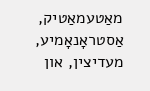מאַטעמאַטיק, אַסטראָנאָמיע, מעדיצין, און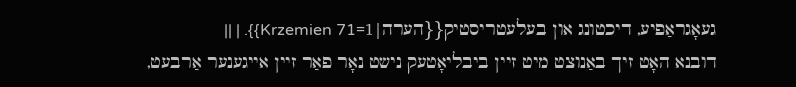געאָגראַפיע, דיכטונג און בעלעטריסטיק{{הערה|1=Krzemien 71}}. | ||
דובנא האָט זיך באַנוצט מיט זיין ביבליאָטעק נישט נאָר פאַר זיין אייגענער אַרבעט,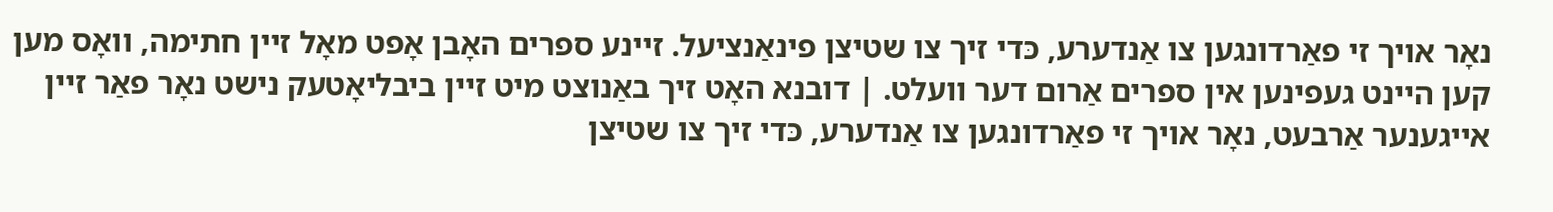נאָר אויך זי פאַרדונגען צו אַנדערע, כּדי זיך צו שטיצן פינאַנציעל. זיינע ספרים האָבן אָפט מאָל זיין חתימה, וואָס מען קען היינט געפינען אין ספרים אַרום דער וועלט. | דובנא האָט זיך באַנוצט מיט זיין ביבליאָטעק נישט נאָר פאַר זיין אייגענער אַרבעט, נאָר אויך זי פאַרדונגען צו אַנדערע, כּדי זיך צו שטיצן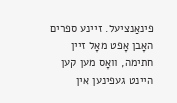פינאַנציעל. זיינע ספרים האָבן אָפט מאָל זיין חתימה, וואָס מען קען היינט געפינען אין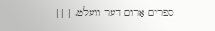ספרים אַרום דער וועלט. | ||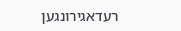רעדאגירונגען